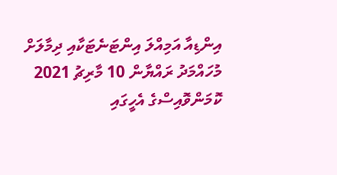އިންޑިއާ އަމިއްލަ އިންޓަނެޓަކާއި ދިމާލަށް
މުހައްމަދު ރައްޔާން 10 މާރިޗު 2021
ކޮމަންވޮއިސްގެ އެހީގައި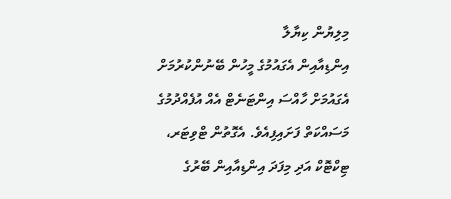މިލިޔުން ކިޔާލާ
އިންޑިއާއިން އެގައުމުގެ މީހުން ބޭނުންކުރުމަށް އެގައުމަށް ހާއްސަ އިންޓަނެޓް އެއް އުފެއްދުމުގެ މަސައްކަތް ފަށައިފިއެވެ. އެގޮތުން ޓްވިޓަރ، ޓިކްޓޮކް އަދި މިފަދަ އިންޑިއާއިން ބޭރުގެ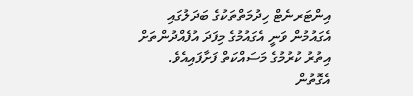އިންޓަރނެޓް ހިދުމަތްތަކުގެ ބަދަލުގައި އެގައުމުން ވަނީ އެގައުމުގެ މިފަދަ އުފެއްދުންތަށް އިތުރު ކުރުމުގެ މަސައްކަތް ފަށާފައިއެވެ.
އެގޮތުން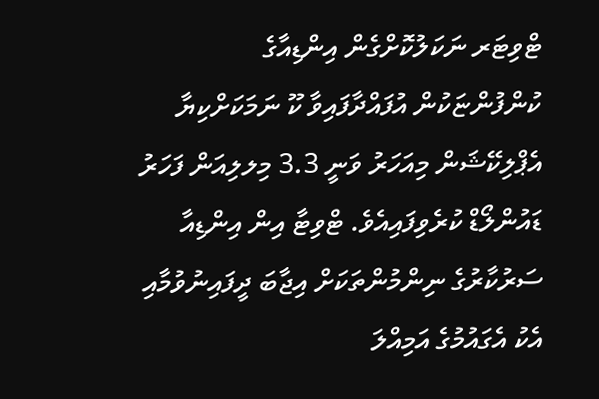ޓްވިޓަރ ނަކަލުކޮށްގެން އިންޑިއާގެ ކުންފުންޏަކުން އުފައްދާފައިވާ ކޫ ނަމަކަށްކިޔާ އެޕްލިކޭޝަން މިއަހަރު ވަނީ 3.3 މިލލިއަން ފަހަރު ޑައުންލޯޑް ކުރެވިފައިއެވެ. ޓްވިޓާ އިން އިންޑިއާ ސަރުކާރުގެ ނިންމުންތަކަށް އިޖާބަ ދީފައިނުވުމާއި އެކު އެގައުމުގެ އަމިއްލަ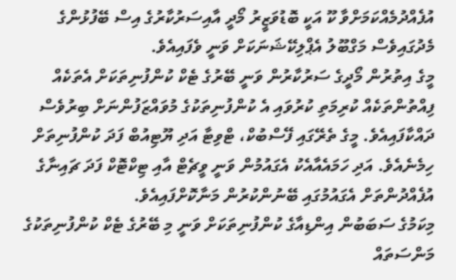އުފެއްދުމެއްކަމަށްވާ ކޫ އަކީ ބޮޑުވަޒީރު މޯދީ އާއިސަރުކާރުގެ އިސް ބޭފުޅުންގެ މެދުގައިވެސް މަގްބޫލު އެޕްލިކޭޝަނަކަށް ވަނީ ވެފައިއެވެ.
މީގެ އިތުރުން މޯދީގެ ސަރުކާރުން ވަނީ ބޭރުގެ ޓެކް ކުންފުނިތަކަށް އެތަކެއް ފިއްތުންތަކެއް ކުރިމަތި ކުރުވައި އެ ކުންފުނިތަކުގެ މުވައްޒަފުންނަށް ބިރުވެސް ދައްކާފައިއެވެ. މީގެ ތެރޭގައި ފޭސްބުކް، ޓްވިޓާ އަދި ޔޫޓިއުބް ފަދަ ކުންފުނިތަށް ހިމެނެއެވެ. އަދި ހަމައެއާއެކު އެގައުމުން ވަނީ ވީޗެޓް އާއި ޓިކްޓޮކް ފަދަ ޗައިނާގެ އުފެއްދުންތަށް އެގައުމުގައި ބޭނުންކުރުން މަނާކޮށްފައިއެވެ.
މިކަމުގެ ސަބަބުން އިންޑިއާގެ ކުންފުނިތަކަށް ވަނީ މި ބޭރުގެ ޓެކް ކުންފުނިތަކުގެ މަންސަތައް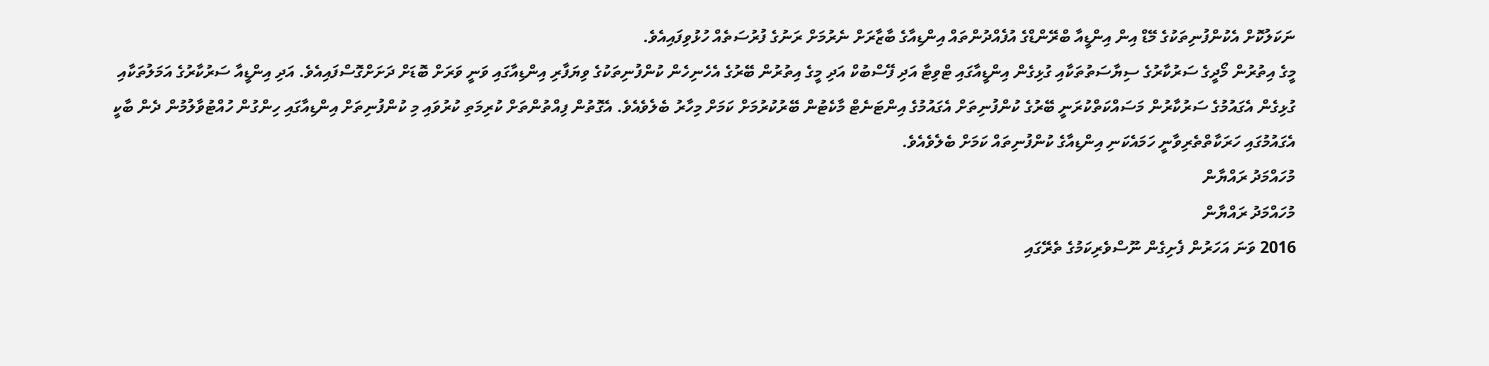ނަކަލުކޮށް އެކުންފުނިތަކުގެ މޭޑް އިން އިންޑީއާ ބްރޭންޑްގެ އުފެއްދުންތައް އިންޑިއާގެ ބާޒާރަށް ނެރުމަށް ރަނުގެ ފުރުސަތެއް ހުޅުވިފައިއެވެ.
މީގެ އިތުރުން މޯދީގެ ސަރުކާރުގެ ސިޔާސަތުތަކާއި ގުޅިގެން އިންޑީއާގައި ޓްވިޓާ އަދި ފޭސްބުކް އަދި މީގެ އިތުރުން ބޭރުގެ އެހެނިހެން ކުންފުނިތަކުގެ ވިޔަފާރި އިންޑިއާގައި ވަނީ ވަރަށް ބޮޑަށް ދަށަށްގޮސްފައިއެވެ. އަދި އިންޑީއާ ސަރުކާރުގެ އަމަލުތަކާއި ގުޅިގެން އެގައުމުގެ ސަރުކާރުން މަސައްކަތްކުރަނީ ބޭރުގެ ކުންފުނިތަށް އެގައުމުގެ އިންޓަނެޓް މާކެޓުން ބޭރުކުރުމަށް ކަމަށް މިހާރު ބެލެވެއެވެ. އެގޮތުން ފިއްތުންތަށް ކުރިމަތި ކުރުވައި މި ކުންފުނިތަށް އިންޑިއާގައި ހިންގުން ހުއްޓުވާލުމުން ދެން ބާކީ އެގައުމުގައި ހަރަކާތްތެރިވާނީ ހަމައެކަނި އިންޑިއާގެ ކުންފުނިތައް ކަމަށް ބެލެވެއެވެ.
މުހައްމަދު ރައްޔާން
މުހައްމަދު ރައްޔާން
2016 ވަނަ އަހަރުން ފެށިގެން ނޫސްވެރިކަމުގެ ތެރޭގައި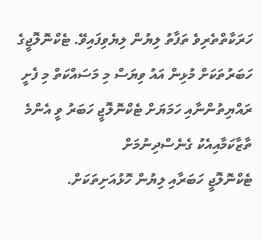ހަރަކާތްތެރިވެ ތަފާތު ލިޔުން ލިޔެވިފައިވޭ. ޓެކްނޮލޮޖީގެ ހަބަރުތަކަށް މުޅިން އައު ވިޔަސް މި މަސައްކަތް މި ފެށީ ރައްޔިތުންނާއި ހަމަޔަށް ޓެކްނޮލޮޖީ ހަބަރު ވީ އެންމެ ތާޒާކަމާއިއެކު ގެނެސްދިނުމަށް
ޓެކްނޮލޮޖީ ހަބަރާއި ލިޔުން ހޮޅުއަށިތަކަށް.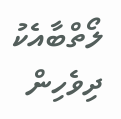ލޯތްބާއެކު ދިވެހިން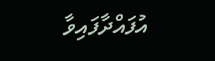އުފައްދާފައިވާ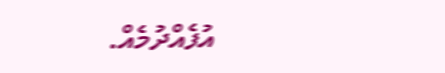އުފެއްދުމެއް.